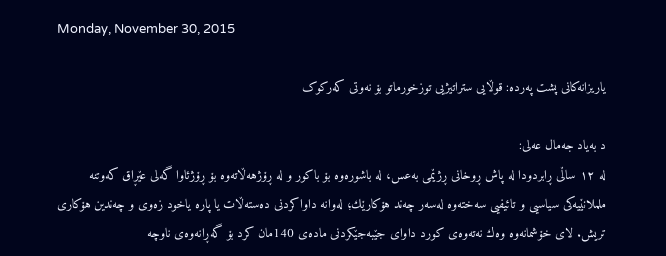Monday, November 30, 2015

یاریزانه‌كانی پشت په‌رده: قوڵایی ستراتیژیی توزخورماتو بۆ نەوتی کەرکوک

د به‌یاد جه‌مال عه‌لی:
له‌ ١٢ ساڵی ڕابردودا له‌ پاش ڕوخانی ڕژێمی به‌عس، له‌ باشوره‌وه‌ بۆ باكور و له‌ ڕۆژهه‌ڵاته‌وه‌ بۆ ڕۆژئاوا گه‌لی عێڕاق كه‌وتنه‌ ململانێیه‌كی سیاسیی و تائیفیی سه‌خته‌وه‌ له‌سه‌ر چه‌ند هۆكارێك؛ له‌وانه‌ داواكردنی ده‌سته‌ڵات یا پاره‌ یاخود زه‌وی و چه‌ندین هۆكاری تریش. لای خۆشمانه‌وه‌ وه‌ك نه‌ته‌وه‌ی كورد داوای جێبه‌جێكردنی ماده‌ی 140مان كرد بۆ گه‌ڕانه‌وه‌ی ناوچه‌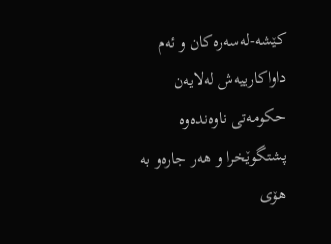كێشه‌-له‌سه‌ره‌كان و ئه‌م داواكارییه‌ش له‌لایه‌ن حكومه‌تی ناوه‌نده‌وه‌ پشتگوێخرا و هه‌ر جاره‌و به‌ هۆی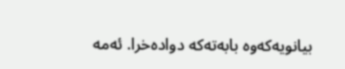بیانویه‌كه‌وه‌ بابه‌ته‌كه‌ دواده‌خرا. ئه‌مه‌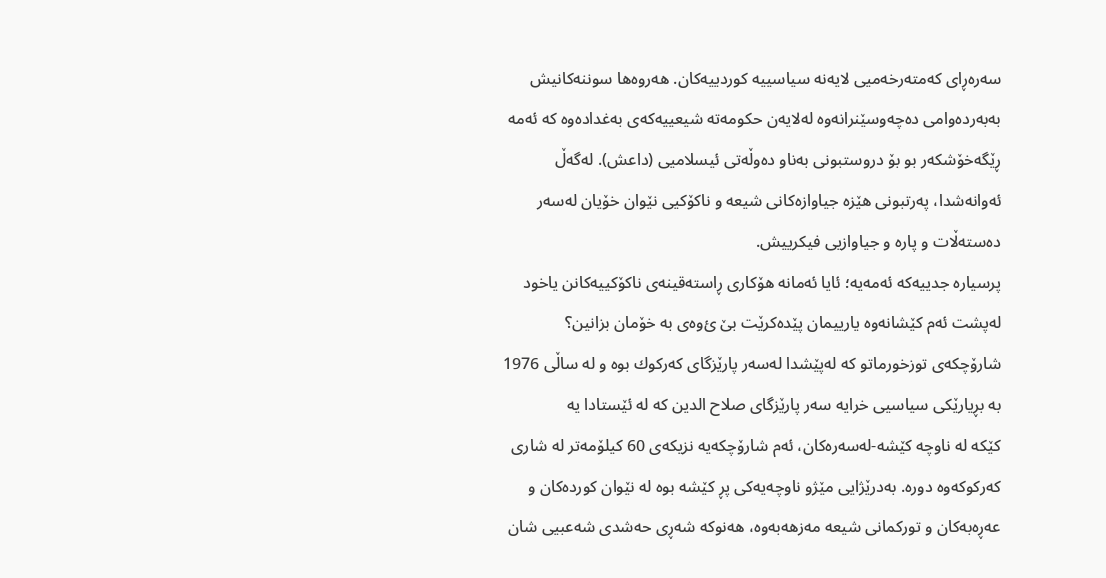سه‌ره‌ڕای كه‌مته‌رخه‌میی لایه‌نه‌ سیاسییه‌ كوردییه‌كان. هه‌روه‌ها سوننه‌كانیش به‌به‌رده‌وامی ده‌چه‌وسێنرانه‌وه‌ له‌لایه‌ن حكومه‌ته‌ شیعییه‌كه‌ی به‌غدادەوه‌ كه‌ ئه‌مه‌ ڕێگه‌خۆشكه‌ر بو بۆ دروستبونی به‌ناو ده‌وڵه‌تی ئیسلامیی (داعش). لەگەڵ ئەوانەشدا، په‌رتبونی هێزه‌ جیاوازه‌كانی شیعه‌ و ناكۆكیی نێوان خۆیان له‌سه‌ر ده‌سته‌ڵات و پاره‌ و جیاوازیی فیكرییش.
پرسیارە جدییەکە ئەمەیە؛ ئایا ئه‌مانه‌ هۆكاری‌ ڕاسته‌قینه‌ی ناكۆكییه‌كانن یاخود له‌پشت ئه‌م كێشانه‌وه‌ یارییمان پێده‌كرێت بێ ئ‌وه‌ی به‌ خۆمان بزانین؟
شارۆچكه‌ی توزخورماتو كه‌ له‌پێشدا له‌سه‌ر پارێزگای كه‌ركوك بوه‌ و له‌ ساڵی 1976 به‌ بڕیارێكی سیاسیی خرایه‌ سه‌ر پارێزگای صلاح الدین كه ‌له‌ ئێستادا یه
كێكه‌ له‌ ناوچه‌ كێشه‌-له‌سه‌ره‌كان، ئه‌م شارۆچكه‌یه‌ نزیكه‌ی 60 كیلۆمه‌تر له‌ شاری كه‌ركوكه‌وه‌ دوره‌. به‌درێژایی مێژو ناوچه‌یه‌كی پڕ كێشه‌ بوه‌ له‌ نێوان كورده‌كان و عه‌ڕه‌به‌كان و توركمانی شیعه‌ مه‌زهه‌به‌وه‌، هه‌نوكه‌ شه‌ڕی حه‌شدی شه‌عبیی شان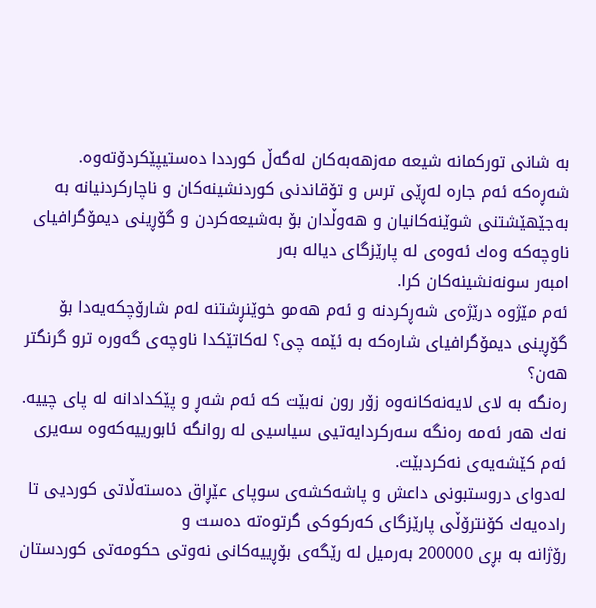به‌ شانی تورکمانە شیعه‌ مه‌زهه‌به‌كان له‌گه‌ڵ كورددا ده‌ستیپێكردۆته‌وه‌. شەڕەکە ئەم جارە له‌ڕێی ترس و تۆقاندنی كوردنشینه‌كان و ‌ناچاركردنیانە به‌ به‌جێهێشتنی شوێنه‌كانیان و ‌هه‌وڵدان بۆ به‌شیعه‌كردن و‌ گۆڕینی دیمۆگرافیای ناوچه‌كه‌ وه‌ك ئه‌وه‌ی له‌ پارێزگای دیاله‌ به‌ر
امبه‌ر سونه‌نشینه‌كان كرا.
ئه‌م مێژوه‌ درێژه‌ی شه‌ڕكردنه‌ و ئه‌م هه‌مو خوێنڕشتنه‌ له‌م شارۆچكه‌یه‌دا بۆ گۆڕینی دیمۆگرافیای شاره‌كه‌ به‌ ئێمه‌ چی؟ له‌كاتێكدا ناوچه‌ی گه‌وره‌ ترو گرنگتر هەن؟
ره‌نگه‌ به‌ لای لایه‌نه‌كانه‌وه‌ زۆر رون نه‌بێت كه‌ ئه‌م شه‌ڕ و پێكدادانه‌ له‌ پای چییه. نه‌ك هه‌ر ئه‌مه‌ ره‌نگه‌ سه‌ركردایه‌تیی سیاسیی له‌ روانگه‌ ئابورییه‌كه‌وه‌ سه‌یری ئه‌م كێشه‌یه‌ی نه‌كردبێت.
له‌دوای دروستبونی داعش و پاشه‌كشه‌ی سوپای عێڕاق ده‌سته‌ڵاتی كوردیی تا راده‌یه‌ك كۆنترۆڵی پارێزگای كه‌ركوكی گرتوه‌ته‌ ده‌ست و‌
رۆژانه‌ به‌ بڕی 200000 به‌رمیل له‌ رێگه‌ی بۆڕییه‌کانی نەوتی حكومه‌تی كوردستان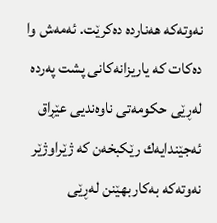نەوتەکە هه‌نارده‌ دەکرێت. ئه‌مه‌ش وا ده‌كات كه ‌یاریزانه‌كانی پشت په‌رده‌ له‌ڕێی حكومه‌تی ناوه‌ندیی عێڕاق ئه‌جێندایه‌ك رێكبخه‌ن كه‌ ژێراوژێر نه‌وته‌كه‌ به‌كاربهێنن له‌ڕێی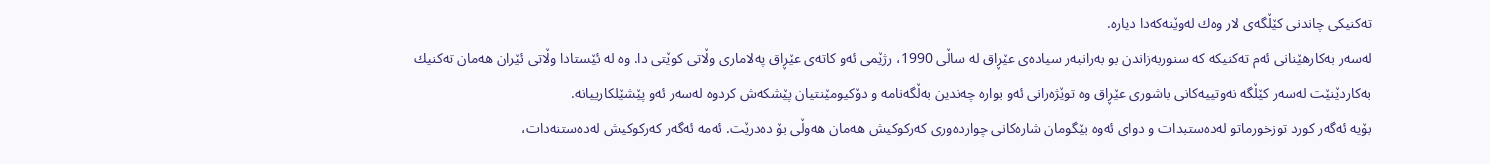ته‌كنیكی چاندنی كێڵگه‌ی لار وه‌ك له‌وێنه‌كه‌دا دیاره‌.
له‌سه‌ر به‌كارهێنانی ئه‌م ته‌كنیكه‌ كه‌ سنوربه‌زاندن بو به‌رانبه‌ر سیاده‌ی عێڕاق له‌ ساڵی 1990، رژێمی ئه‌و كاته‌ی عێڕاق په‌لاماری وڵاتی كوێتی دا. وه‌ له‌ ئێستادا وڵاتی ئێران هه‌مان ته‌كنیك به‌كاردێنێت له‌سه‌ر كێڵگه‌ نه‌وتییه‌كانی باشوری عێڕاق وه توێژه‌رانی ئه‌و بواره‌ چه‌ندین به‌ڵگه‌نامه‌ و دۆكیومێنتیان پێشكه‌ش كردوه‌ له‌سه‌ر ئه‌و پێشێلكارییانه‌.
بۆیه‌ ئه‌گه‌ر كورد توزخورماتو له‌ده‌ستبدات و دوای ئه‌وه‌ بێگومان شاره‌كانی چوارده‌وری كه‌ركوكیش هه‌مان هه‌وڵی بۆ ده‌درێت. ئه‌مه‌ ئه‌گه‌ر كه‌ركوكیش له‌ده‌ستنه‌دات،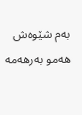به‌م شێوه‌ش هه‌مو به‌رهه‌مه‌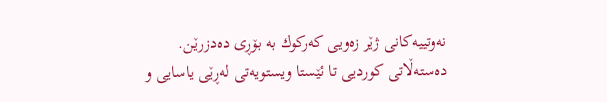نه‌وتییه‌كانی ژێر زه‌ویی كه‌ركوك به‌ بۆڕی ده‌دزرێن.
ده‌سته‌ڵاتی كوردیی تا ئێستا ویستویه‌تی له‌ڕێی یاسایی و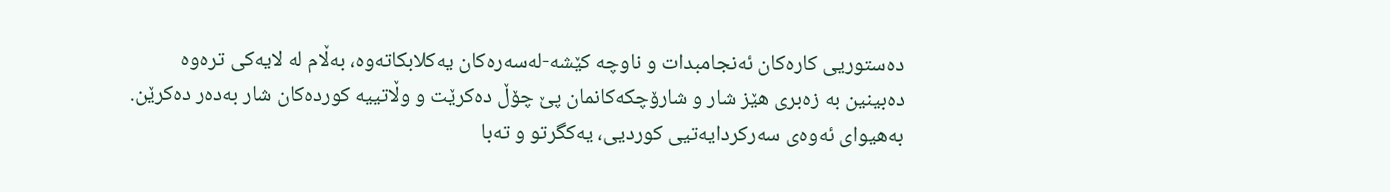ده‌ستوریی كاره‌كان ئه‌نجامبدات و ناوچه‌ كێشه‌-له‌سه‌ره‌كان یه‌كلابكاته‌وه‌، به‌ڵام له‌ لایه‌كی تره‌وه‌ ده‌بینین به‌ زه‌بری هێز شار و شارۆچكه‌كانمان پێ چۆڵ ده‌كرێت و وڵاتییه‌ كورده‌كان شار به‌ده‌ر ده‌كرێن.
به‌هیوای ئه‌وه‌ی سه‌ركردایه‌تیی كوردیی، یه‌كگرتو و ته‌با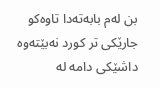بن له‌م بابه‌ته‌دا تاوه‌كو جارێكی تر كورد نه‌بێته‌وه‌ داشێكی دامه‌ له‌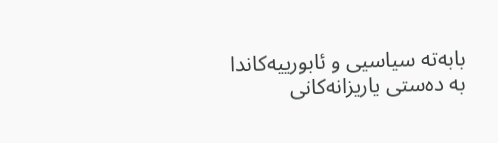بابه‌ته‌ سیاسیی و ئابورییه‌كاندا به ‌ده‌ستی یاریزانه‌كانی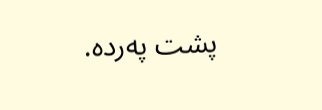پشت په‌رده‌.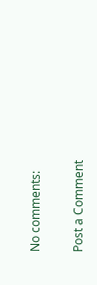No comments:

Post a Comment